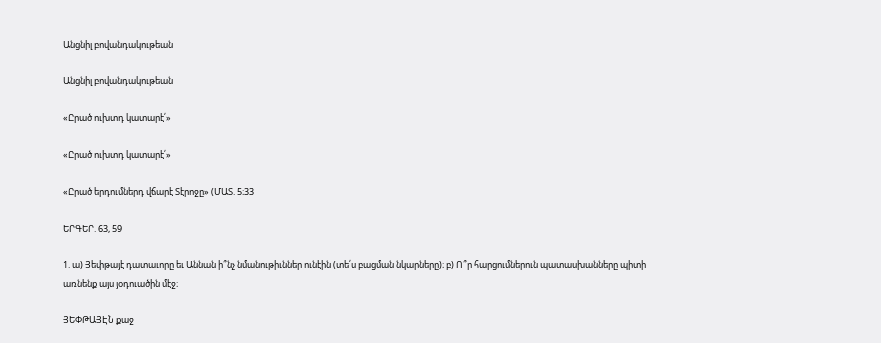Անցնիլ բովանդակութեան

Անցնիլ բովանդակութեան

«Ըրած ուխտդ կատարէ՛»

«Ըրած ուխտդ կատարէ՛»

«Ըրած երդումներդ վճարէ Տէրոջը» (ՄԱՏ. 5։33

ԵՐԳԵՐ. 63, 59

1. ա) Յեփթայէ դատաւորը եւ Աննան ի՞նչ նմանութիւններ ունէին (տե՛ս բացման նկարները)։ բ) Ո՞ր հարցումներուն պատասխանները պիտի առնենք այս յօդուածին մէջ։

ՅԵՓԹԱՅԷՆ քաջ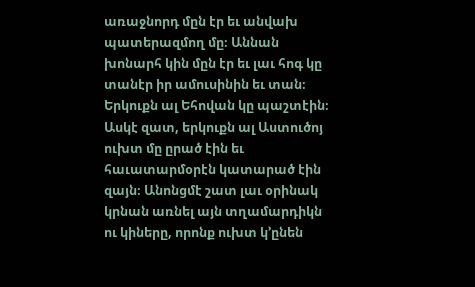առաջնորդ մըն էր եւ անվախ պատերազմող մը։ Աննան խոնարհ կին մըն էր եւ լաւ հոգ կը տանէր իր ամուսինին եւ տան։ Երկուքն ալ Եհովան կը պաշտէին։ Ասկէ զատ, երկուքն ալ Աստուծոյ ուխտ մը ըրած էին եւ հաւատարմօրէն կատարած էին զայն։ Անոնցմէ շատ լաւ օրինակ կրնան առնել այն տղամարդիկն ու կիները, որոնք ուխտ կ’ընեն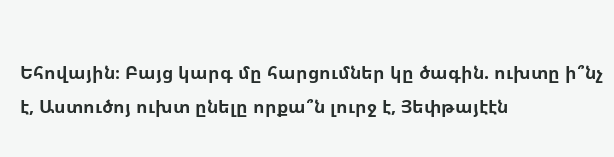Եհովային։ Բայց կարգ մը հարցումներ կը ծագին. ուխտը ի՞նչ է, Աստուծոյ ուխտ ընելը որքա՞ն լուրջ է, Յեփթայէէն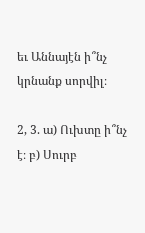եւ Աննայէն ի՞նչ կրնանք սորվիլ։

2, 3. ա) Ուխտը ի՞նչ է։ բ) Սուրբ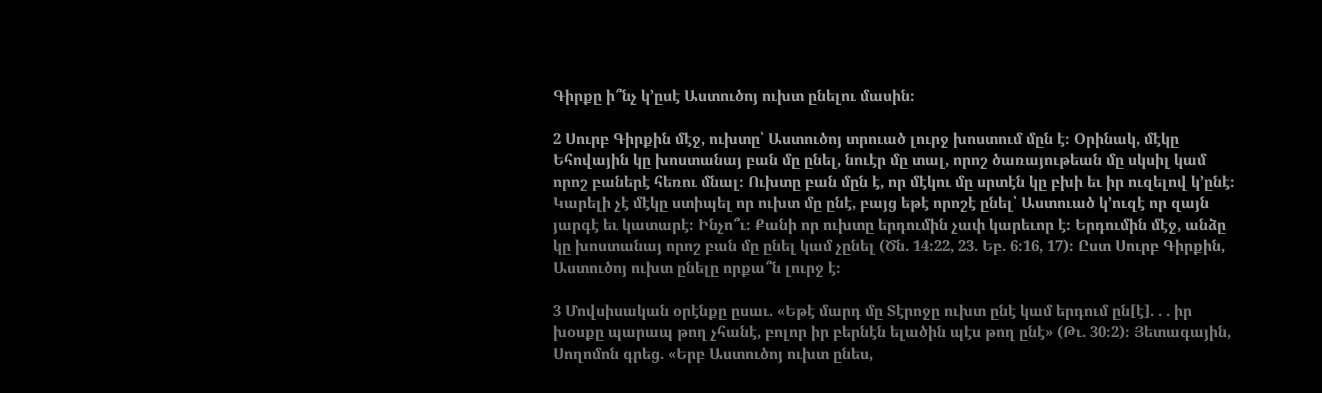Գիրքը ի՞նչ կ’ըսէ Աստուծոյ ուխտ ընելու մասին։

2 Սուրբ Գիրքին մէջ, ուխտը՝ Աստուծոյ տրուած լուրջ խոստում մըն է։ Օրինակ, մէկը Եհովային կը խոստանայ բան մը ընել, նուէր մը տալ, որոշ ծառայութեան մը սկսիլ կամ որոշ բաներէ հեռու մնալ։ Ուխտը բան մըն է, որ մէկու մը սրտէն կը բխի եւ իր ուզելով կ’ընէ։ Կարելի չէ մէկը ստիպել որ ուխտ մը ընէ, բայց եթէ որոշէ ընել՝ Աստուած կ’ուզէ որ զայն յարգէ եւ կատարէ։ Ինչո՞ւ։ Քանի որ ուխտը երդումին չափ կարեւոր է։ Երդումին մէջ, անձը կը խոստանայ որոշ բան մը ընել կամ չընել (Ծն. 14։22, 23. Եբ. 6։16, 17)։ Ըստ Սուրբ Գիրքին, Աստուծոյ ուխտ ընելը որքա՞ն լուրջ է։

3 Մովսիսական օրէնքը ըսաւ. «Եթէ մարդ մը Տէրոջը ուխտ ընէ կամ երդում ըն[է]. . . իր խօսքը պարապ թող չհանէ, բոլոր իր բերնէն ելածին պէս թող ընէ» (Թւ. 30։2)։ Յետագային, Սողոմոն գրեց. «Երբ Աստուծոյ ուխտ ընես,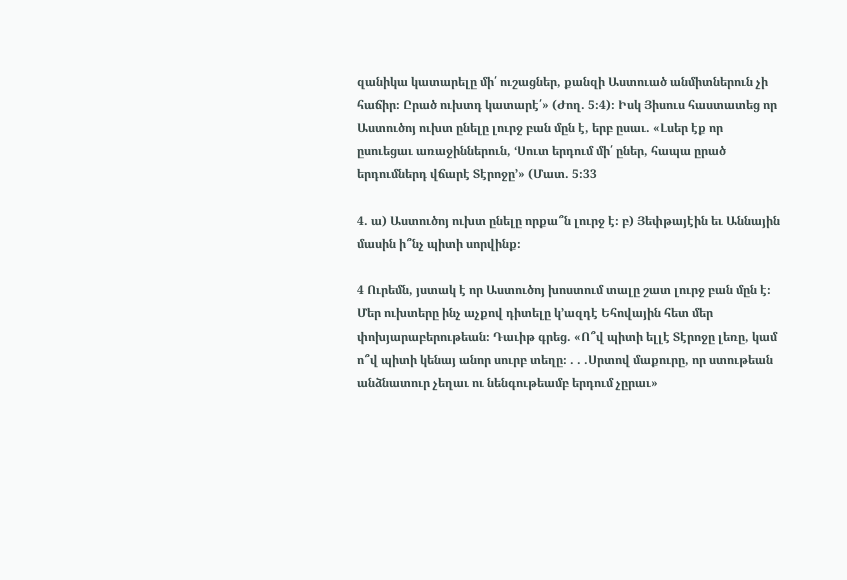զանիկա կատարելը մի՛ ուշացներ, քանզի Աստուած անմիտներուն չի հաճիր։ Ըրած ուխտդ կատարէ՛» (Ժող. 5։4)։ Իսկ Յիսուս հաստատեց որ Աստուծոյ ուխտ ընելը լուրջ բան մըն է, երբ ըսաւ. «Լսեր էք որ ըսուեցաւ առաջիններուն, ‘Սուտ երդում մի՛ ըներ, հապա ըրած երդումներդ վճարէ Տէրոջը’» (Մատ. 5։33

4. ա) Աստուծոյ ուխտ ընելը որքա՞ն լուրջ է։ բ) Յեփթայէին եւ Աննային մասին ի՞նչ պիտի սորվինք։

4 Ուրեմն, յստակ է որ Աստուծոյ խոստում տալը շատ լուրջ բան մըն է։ Մեր ուխտերը ինչ աչքով դիտելը կ’ազդէ Եհովային հետ մեր փոխյարաբերութեան։ Դաւիթ գրեց. «Ո՞վ պիտի ելլէ Տէրոջը լեռը, կամ ո՞վ պիտի կենայ անոր սուրբ տեղը։ . . .Սրտով մաքուրը, որ ստութեան անձնատուր չեղաւ ու նենգութեամբ երդում չըրաւ»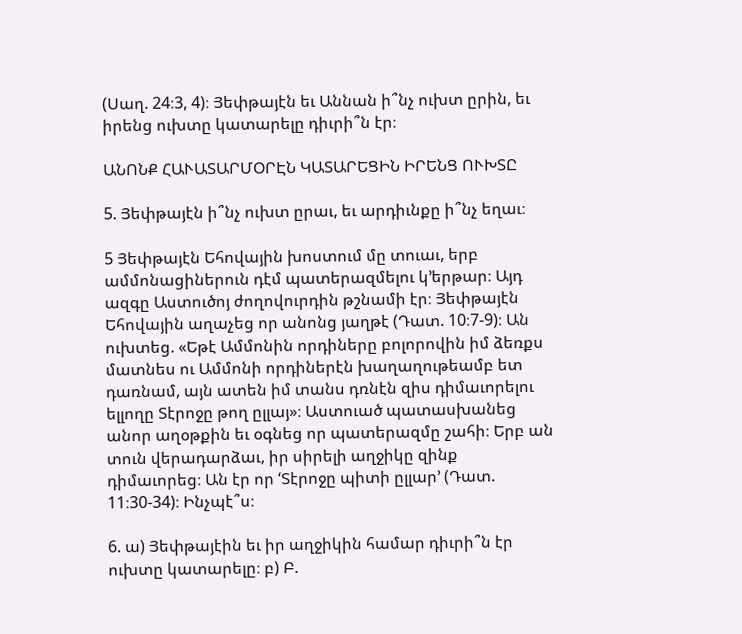(Սաղ. 24։3, 4)։ Յեփթայէն եւ Աննան ի՞նչ ուխտ ըրին, եւ իրենց ուխտը կատարելը դիւրի՞ն էր։

ԱՆՈՆՔ ՀԱՒԱՏԱՐՄՕՐԷՆ ԿԱՏԱՐԵՑԻՆ ԻՐԵՆՑ ՈՒԽՏԸ

5. Յեփթայէն ի՞նչ ուխտ ըրաւ, եւ արդիւնքը ի՞նչ եղաւ։

5 Յեփթայէն Եհովային խոստում մը տուաւ, երբ ամմոնացիներուն դէմ պատերազմելու կ’երթար։ Այդ ազգը Աստուծոյ ժողովուրդին թշնամի էր։ Յեփթայէն Եհովային աղաչեց որ անոնց յաղթէ (Դատ. 10։7-9)։ Ան ուխտեց. «Եթէ Ամմոնին որդիները բոլորովին իմ ձեռքս մատնես ու Ամմոնի որդիներէն խաղաղութեամբ ետ դառնամ, այն ատեն իմ տանս դռնէն զիս դիմաւորելու ելլողը Տէրոջը թող ըլլայ»։ Աստուած պատասխանեց անոր աղօթքին եւ օգնեց որ պատերազմը շահի։ Երբ ան տուն վերադարձաւ, իր սիրելի աղջիկը զինք դիմաւորեց։ Ան էր որ ‘Տէրոջը պիտի ըլլար’ (Դատ. 11։30-34)։ Ինչպէ՞ս։

6. ա) Յեփթայէին եւ իր աղջիկին համար դիւրի՞ն էր ուխտը կատարելը։ բ) Բ.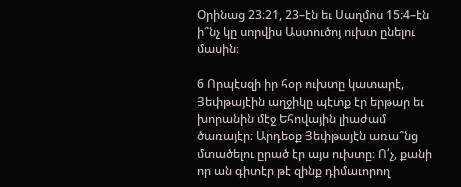Օրինաց 23։21, 23–էն եւ Սաղմոս 15։4–էն ի՞նչ կը սորվիս Աստուծոյ ուխտ ընելու մասին։

6 Որպէսզի իր հօր ուխտը կատարէ, Յեփթայէին աղջիկը պէտք էր երթար եւ խորանին մէջ Եհովային լիաժամ ծառայէր։ Արդեօք Յեփթայէն առա՞նց մտածելու ըրած էր այս ուխտը։ Ո՛չ, քանի որ ան գիտէր թէ զինք դիմաւորող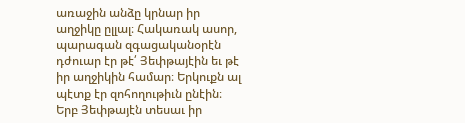առաջին անձը կրնար իր աղջիկը ըլլալ։ Հակառակ ասոր, պարագան զգացականօրէն դժուար էր թէ՛ Յեփթայէին եւ թէ իր աղջիկին համար։ Երկուքն ալ պէտք էր զոհողութիւն ընէին։ Երբ Յեփթայէն տեսաւ իր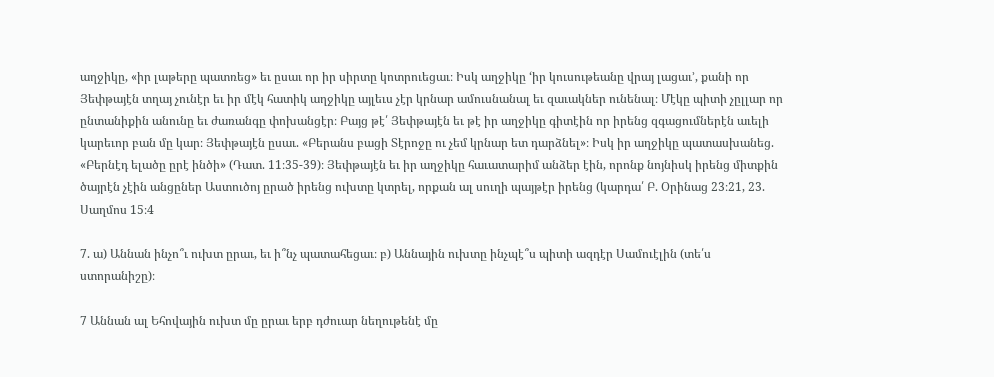աղջիկը, «իր լաթերը պատռեց» եւ ըսաւ որ իր սիրտը կոտրուեցաւ։ Իսկ աղջիկը ‘իր կուսութեանը վրայ լացաւ’, քանի որ Յեփթայէն տղայ չունէր եւ իր մէկ հատիկ աղջիկը այլեւս չէր կրնար ամուսնանալ եւ զաւակներ ունենալ։ Մէկը պիտի չըլլար որ ընտանիքին անունը եւ ժառանգը փոխանցէր։ Բայց թէ՛ Յեփթայէն եւ թէ իր աղջիկը գիտէին որ իրենց զգացումներէն աւելի կարեւոր բան մը կար։ Յեփթայէն ըսաւ. «Բերանս բացի Տէրոջը ու չեմ կրնար ետ դարձնել»։ Իսկ իր աղջիկը պատասխանեց. «Բերնէդ ելածը ըրէ ինծի» (Դատ. 11։35-39)։ Յեփթայէն եւ իր աղջիկը հաւատարիմ անձեր էին, որոնք նոյնիսկ իրենց միտքին ծայրէն չէին անցըներ Աստուծոյ ըրած իրենց ուխտը կտրել, որքան ալ սուղի պայթէր իրենց (կարդա՛ Բ. Օրինաց 23։21, 23. Սաղմոս 15։4

7. ա) Աննան ինչո՞ւ ուխտ ըրաւ, եւ ի՞նչ պատահեցաւ։ բ) Աննային ուխտը ինչպէ՞ս պիտի ազդէր Սամուէլին (տե՛ս ստորանիշը)։

7 Աննան ալ Եհովային ուխտ մը ըրաւ երբ դժուար նեղութենէ մը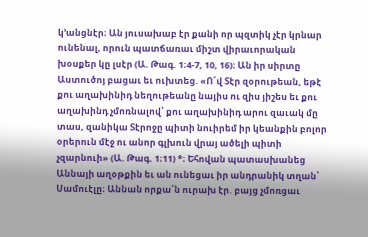կ’անցնէր։ Ան յուսախաբ էր քանի որ պզտիկ չէր կրնար ունենալ, որուն պատճառաւ միշտ վիրաւորական խօսքեր կը լսէր (Ա. Թագ. 1։4-7, 10, 16)։ Ան իր սիրտը Աստուծոյ բացաւ եւ ուխտեց. «Ո՛վ Տէր զօրութեան, եթէ քու աղախինիդ նեղութեանը նայիս ու զիս յիշես եւ քու աղախինդ չմոռնալով՝ քու աղախինիդ արու զաւակ մը տաս, զանիկա Տէրոջը պիտի նուիրեմ իր կեանքին բոլոր օրերուն մէջ ու անոր գլխուն վրայ ածելի պիտի չզարնուի» (Ա. Թագ. 1։11) *։ Եհովան պատասխանեց Աննայի աղօթքին եւ ան ունեցաւ իր անդրանիկ տղան՝ Սամուէլը։ Աննան որքա՜ն ուրախ էր. բայց չմոռցաւ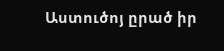Աստուծոյ ըրած իր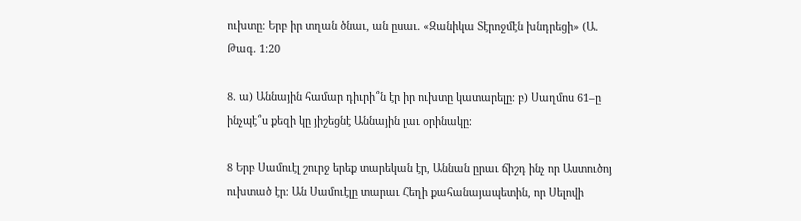ուխտը։ Երբ իր տղան ծնաւ, ան ըսաւ. «Զանիկա Տէրոջմէն խնդրեցի» (Ա. Թագ. 1։20

8. ա) Աննային համար դիւրի՞ն էր իր ուխտը կատարելը։ բ) Սաղմոս 61–ը ինչպէ՞ս քեզի կը յիշեցնէ Աննային լաւ օրինակը։

8 Երբ Սամուէլ շուրջ երեք տարեկան էր, Աննան ըրաւ ճիշդ ինչ որ Աստուծոյ ուխտած էր։ Ան Սամուէլը տարաւ Հեղի քահանայապետին, որ Սելովի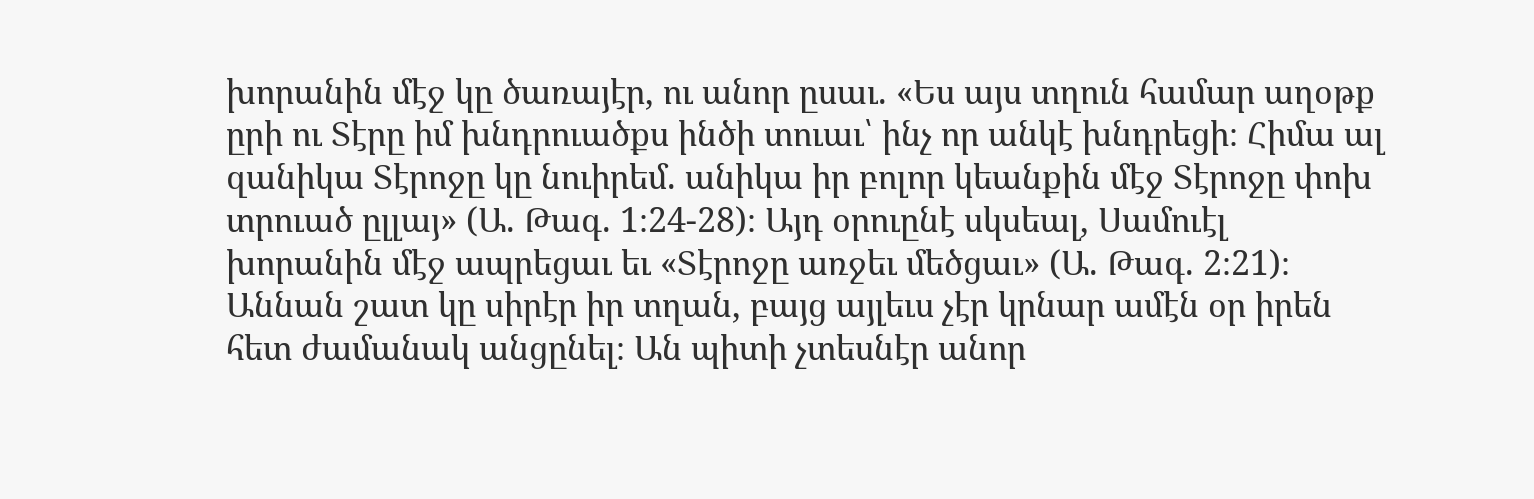խորանին մէջ կը ծառայէր, ու անոր ըսաւ. «Ես այս տղուն համար աղօթք ըրի ու Տէրը իմ խնդրուածքս ինծի տուաւ՝ ինչ որ անկէ խնդրեցի։ Հիմա ալ զանիկա Տէրոջը կը նուիրեմ. անիկա իր բոլոր կեանքին մէջ Տէրոջը փոխ տրուած ըլլայ» (Ա. Թագ. 1։24-28)։ Այդ օրուընէ սկսեալ, Սամուէլ խորանին մէջ ապրեցաւ եւ «Տէրոջը առջեւ մեծցաւ» (Ա. Թագ. 2։21)։ Աննան շատ կը սիրէր իր տղան, բայց այլեւս չէր կրնար ամէն օր իրեն հետ ժամանակ անցընել։ Ան պիտի չտեսնէր անոր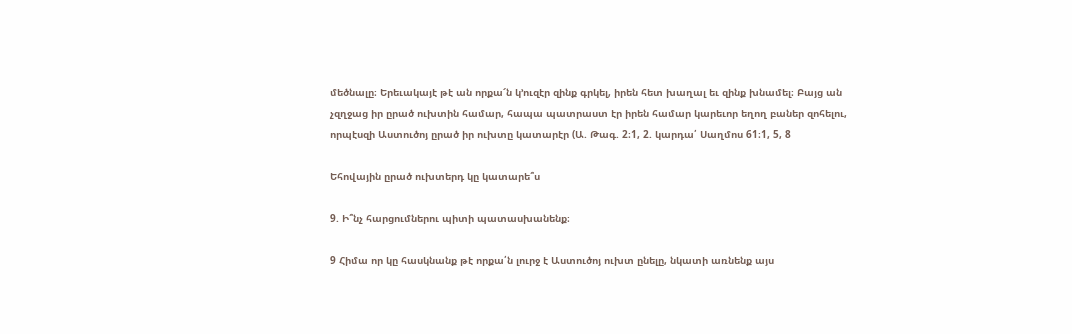մեծնալը։ Երեւակայէ թէ ան որքա՜ն կ’ուզէր զինք գրկել, իրեն հետ խաղալ եւ զինք խնամել։ Բայց ան չզղջաց իր ըրած ուխտին համար, հապա պատրաստ էր իրեն համար կարեւոր եղող բաներ զոհելու, որպէսզի Աստուծոյ ըրած իր ուխտը կատարէր (Ա. Թագ. 2։1, 2. կարդա՛ Սաղմոս 61։1, 5, 8

Եհովային ըրած ուխտերդ կը կատարե՞ս

9. Ի՞նչ հարցումներու պիտի պատասխանենք։

9 Հիմա որ կը հասկնանք թէ որքա՛ն լուրջ է Աստուծոյ ուխտ ընելը, նկատի առնենք այս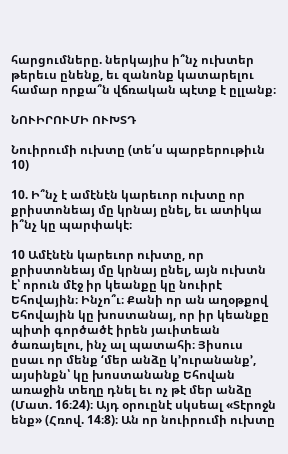հարցումները. ներկայիս ի՞նչ ուխտեր թերեւս ընենք, եւ զանոնք կատարելու համար որքա՞ն վճռական պէտք է ըլլանք։

ՆՈՒԻՐՈՒՄԻ ՈՒԽՏԴ

Նուիրումի ուխտը (տե՛ս պարբերութիւն 10)

10. Ի՞նչ է ամէնէն կարեւոր ուխտը որ քրիստոնեայ մը կրնայ ընել, եւ ատիկա ի՞նչ կը պարփակէ։

10 Ամէնէն կարեւոր ուխտը, որ քրիստոնեայ մը կրնայ ընել, այն ուխտն է՝ որուն մէջ իր կեանքը կը նուիրէ Եհովային։ Ինչո՞ւ։ Քանի որ ան աղօթքով Եհովային կը խոստանայ, որ իր կեանքը պիտի գործածէ իրեն յաւիտեան ծառայելու, ինչ ալ պատահի։ Յիսուս ըսաւ որ մենք ‘մեր անձը կ’ուրանանք’, այսինքն՝ կը խոստանանք Եհովան առաջին տեղը դնել եւ ոչ թէ մեր անձը (Մատ. 16։24)։ Այդ օրուընէ սկսեալ «Տէրոջն ենք» (Հռով. 14։8)։ Ան որ նուիրումի ուխտը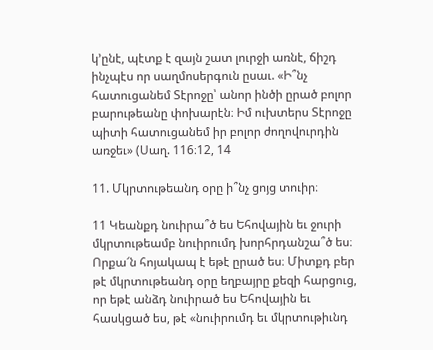կ’ընէ, պէտք է զայն շատ լուրջի առնէ, ճիշդ ինչպէս որ սաղմոսերգուն ըսաւ. «Ի՞նչ հատուցանեմ Տէրոջը՝ անոր ինծի ըրած բոլոր բարութեանը փոխարէն։ Իմ ուխտերս Տէրոջը պիտի հատուցանեմ իր բոլոր ժողովուրդին առջեւ» (Սաղ. 116։12, 14

11. Մկրտութեանդ օրը ի՞նչ ցոյց տուիր։

11 Կեանքդ նուիրա՞ծ ես Եհովային եւ ջուրի մկրտութեամբ նուիրումդ խորհրդանշա՞ծ ես։ Որքա՜ն հոյակապ է եթէ ըրած ես։ Միտքդ բեր թէ մկրտութեանդ օրը եղբայրը քեզի հարցուց, որ եթէ անձդ նուիրած ես Եհովային եւ հասկցած ես, թէ «նուիրումդ եւ մկրտութիւնդ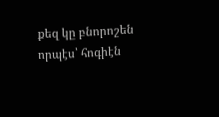քեզ կը բնորոշեն որպէս՝ հոգիէն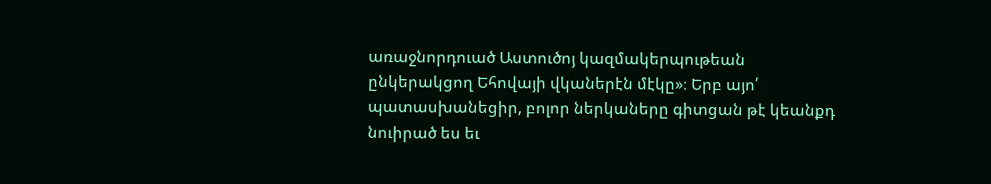առաջնորդուած Աստուծոյ կազմակերպութեան ընկերակցող Եհովայի վկաներէն մէկը»։ Երբ այո՛ պատասխանեցիր, բոլոր ներկաները գիտցան թէ կեանքդ նուիրած ես եւ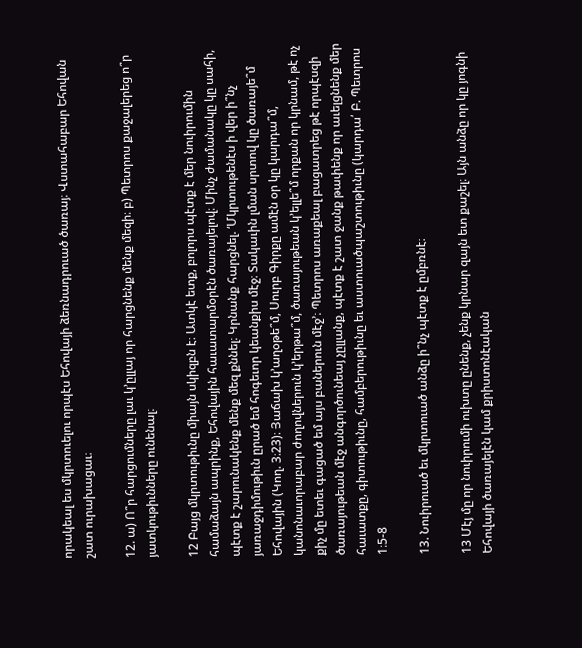որակեալ ես մկրտուելու որպէս Եհովայի ձեռնադրուած ծառայ։ Վստահաբար Եհովան շատ ուրախացաւ։

12. ա) Ո՞ր հարցումները լաւ կ’ըլլայ որ հարցնենք մենք մեզի։ բ) Պետրոս քաջալերեց ո՞ր յատկութիւնները ունենալ։

12 Բայց մկրտութիւնը միայն սկիզբն է։ Ատկէ ետք, բոլորս պէտք է մեր նուիրումին համաձայն ապրինք, Եհովային հաւատարմօրէն ծառայելով։ Մինչ ժամանակը կը սահի, պէտք է շարունակենք մենք մեզ քննել։ Կրնանք հարցնել. ‘Մկրտութենէս ի վեր ի՞նչ յառաջդիմութիւն ըրած եմ հոգեւոր կեանքիս մէջ։ Տակաւին լման սրտով կը ծառայե՞մ Եհովային (Կող. 3։23)։ Յաճախ կ’աղօթե՞մ, Սուրբ Գիրքը ամէն օր կը կարդա՞մ, կանոնաւորաբար ժողովներուն կ’երթա՞մ, ծառայութեան կ’ելլե՞մ որքան որ կրնամ, թէ ոչ քիչ մը ետեւ գացած եմ այս բաներուն մէջ’։ Պետրոս առաքեալ բացատրեց թէ որպէսզի ծառայութեան մէջ անգործունեայ չըլլանք, պէտք է շատ ջանք թափենք որ աւելցնենք մեր հաւատքը, գիտութիւնը, համբերութիւնը եւ աստուածպաշտութիւնը (կարդա՛ Բ. Պետրոս 1։5-8

13. Նուիրուած եւ մկրտուած անձը ի՞նչ պէտք է ըմբռնէ։

13 Մէյ մը որ նուիրումի ուխտը ընենք, չենք կրնար զայն ետ քաշել։ Այն անձը որ կը յոգնի Եհովայի ծառայելէն կամ քրիստոնէական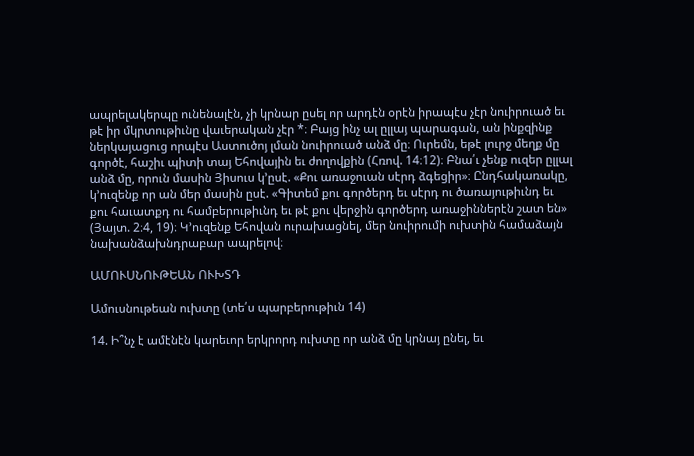ապրելակերպը ունենալէն, չի կրնար ըսել որ արդէն օրէն իրապէս չէր նուիրուած եւ թէ իր մկրտութիւնը վաւերական չէր *։ Բայց ինչ ալ ըլլայ պարագան, ան ինքզինք ներկայացուց որպէս Աստուծոյ լման նուիրուած անձ մը։ Ուրեմն, եթէ լուրջ մեղք մը գործէ, հաշիւ պիտի տայ Եհովային եւ ժողովքին (Հռով. 14։12)։ Բնա՛ւ չենք ուզեր ըլլալ անձ մը, որուն մասին Յիսուս կ’ըսէ. «Քու առաջուան սէրդ ձգեցիր»։ Ընդհակառակը, կ’ուզենք որ ան մեր մասին ըսէ. «Գիտեմ քու գործերդ եւ սէրդ ու ծառայութիւնդ եւ քու հաւատքդ ու համբերութիւնդ եւ թէ քու վերջին գործերդ առաջիններէն շատ են» (Յայտ. 2։4, 19)։ Կ’ուզենք Եհովան ուրախացնել, մեր նուիրումի ուխտին համաձայն նախանձախնդրաբար ապրելով։

ԱՄՈՒՍՆՈՒԹԵԱՆ ՈՒԽՏԴ

Ամուսնութեան ուխտը (տե՛ս պարբերութիւն 14)

14. Ի՞նչ է ամէնէն կարեւոր երկրորդ ուխտը որ անձ մը կրնայ ընել, եւ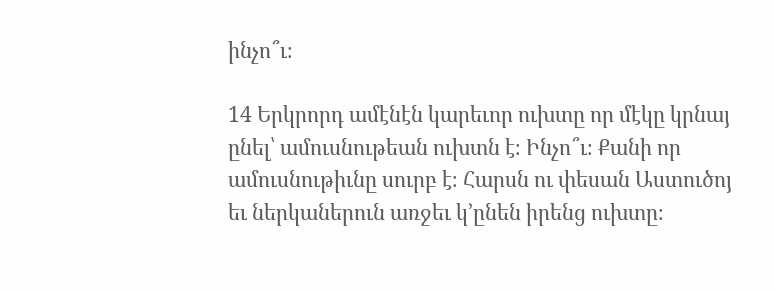ինչո՞ւ։

14 Երկրորդ ամէնէն կարեւոր ուխտը որ մէկը կրնայ ընել՝ ամուսնութեան ուխտն է։ Ինչո՞ւ։ Քանի որ ամուսնութիւնը սուրբ է։ Հարսն ու փեսան Աստուծոյ եւ ներկաներուն առջեւ կ’ընեն իրենց ուխտը։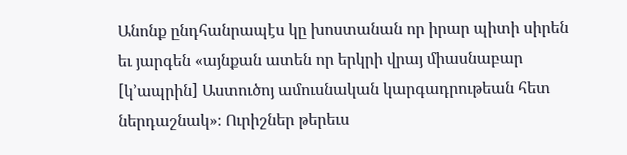Անոնք ընդհանրապէս կը խոստանան որ իրար պիտի սիրեն եւ յարգեն «այնքան ատեն որ երկրի վրայ միասնաբար [կ’ապրին] Աստուծոյ ամուսնական կարգադրութեան հետ ներդաշնակ»։ Ուրիշներ թերեւս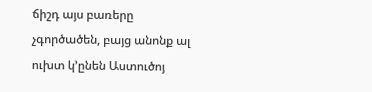ճիշդ այս բառերը չգործածեն, բայց անոնք ալ ուխտ կ’ընեն Աստուծոյ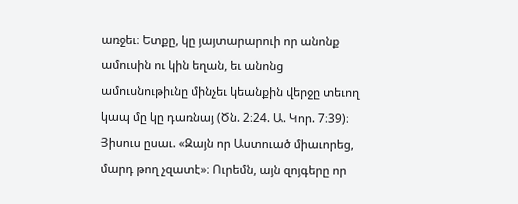առջեւ։ Ետքը, կը յայտարարուի որ անոնք ամուսին ու կին եղան, եւ անոնց ամուսնութիւնը մինչեւ կեանքին վերջը տեւող կապ մը կը դառնայ (Ծն. 2։24. Ա. Կոր. 7։39)։ Յիսուս ըսաւ. «Զայն որ Աստուած միաւորեց, մարդ թող չզատէ»։ Ուրեմն, այն զոյգերը որ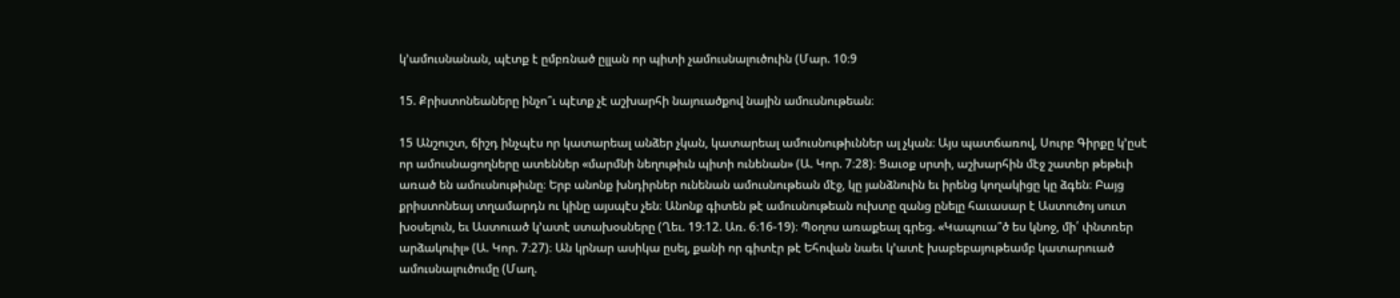կ’ամուսնանան, պէտք է ըմբռնած ըլլան որ պիտի չամուսնալուծուին (Մար. 10։9

15. Քրիստոնեաները ինչո՞ւ պէտք չէ աշխարհի նայուածքով նային ամուսնութեան։

15 Անշուշտ, ճիշդ ինչպէս որ կատարեալ անձեր չկան, կատարեալ ամուսնութիւններ ալ չկան։ Այս պատճառով, Սուրբ Գիրքը կ’ըսէ որ ամուսնացողները ատեններ «մարմնի նեղութիւն պիտի ունենան» (Ա. Կոր. 7։28)։ Ցաւօք սրտի, աշխարհին մէջ շատեր թեթեւի առած են ամուսնութիւնը։ Երբ անոնք խնդիրներ ունենան ամուսնութեան մէջ, կը յանձնուին եւ իրենց կողակիցը կը ձգեն։ Բայց քրիստոնեայ տղամարդն ու կինը այսպէս չեն։ Անոնք գիտեն թէ ամուսնութեան ուխտը զանց ընելը հաւասար է Աստուծոյ սուտ խօսելուն, եւ Աստուած կ’ատէ ստախօսները (Ղեւ. 19։12. Առ. 6։16-19)։ Պօղոս առաքեալ գրեց. «Կապուա՞ծ ես կնոջ, մի՛ փնտռեր արձակուիլ» (Ա. Կոր. 7։27)։ Ան կրնար ասիկա ըսել, քանի որ գիտէր թէ Եհովան նաեւ կ’ատէ խաբեբայութեամբ կատարուած ամուսնալուծումը (Մաղ.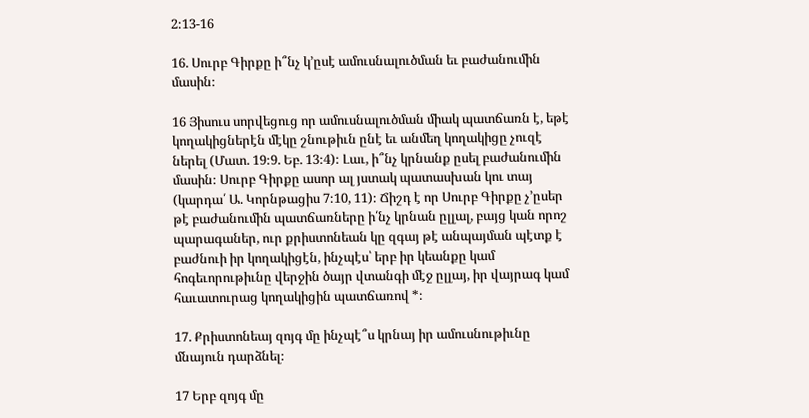2։13-16

16. Սուրբ Գիրքը ի՞նչ կ’ըսէ ամուսնալուծման եւ բաժանումին մասին։

16 Յիսուս սորվեցուց որ ամուսնալուծման միակ պատճառն է, եթէ կողակիցներէն մէկը շնութիւն ընէ եւ անմեղ կողակիցը չուզէ ներել (Մատ. 19։9. Եբ. 13։4)։ Լաւ, ի՞նչ կրնանք ըսել բաժանումին մասին։ Սուրբ Գիրքը ասոր ալ յստակ պատասխան կու տայ (կարդա՛ Ա. Կորնթացիս 7։10, 11)։ Ճիշդ է որ Սուրբ Գիրքը չ’ըսեր թէ բաժանումին պատճառները ի՛նչ կրնան ըլլալ, բայց կան որոշ պարագաներ, ուր քրիստոնեան կը զգայ թէ անպայման պէտք է բաժնուի իր կողակիցէն, ինչպէս՝ երբ իր կեանքը կամ հոգեւորութիւնը վերջին ծայր վտանգի մէջ ըլլայ, իր վայրագ կամ հաւատուրաց կողակիցին պատճառով *։

17. Քրիստոնեայ զոյգ մը ինչպէ՞ս կրնայ իր ամուսնութիւնը մնայուն դարձնել։

17 Երբ զոյգ մը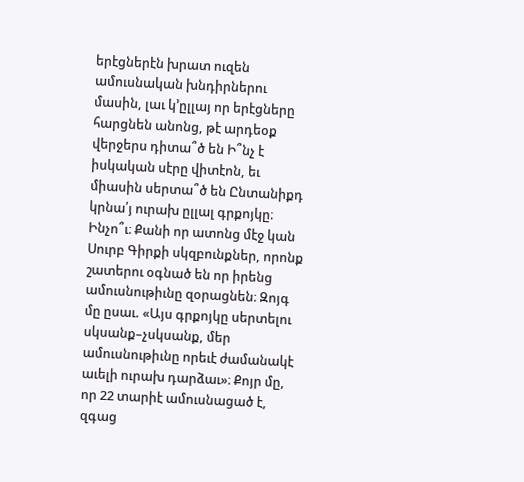երէցներէն խրատ ուզեն ամուսնական խնդիրներու մասին, լաւ կ’ըլլայ որ երէցները հարցնեն անոնց, թէ արդեօք վերջերս դիտա՞ծ են Ի՞նչ է իսկական սէրը վիտէոն, եւ միասին սերտա՞ծ են Ընտանիքդ կրնա՛յ ուրախ ըլլալ գրքոյկը։ Ինչո՞ւ։ Քանի որ ատոնց մէջ կան Սուրբ Գիրքի սկզբունքներ, որոնք շատերու օգնած են որ իրենց ամուսնութիւնը զօրացնեն։ Զոյգ մը ըսաւ. «Այս գրքոյկը սերտելու սկսանք–չսկսանք, մեր ամուսնութիւնը որեւէ ժամանակէ աւելի ուրախ դարձաւ»։ Քոյր մը, որ 22 տարիէ ամուսնացած է, զգաց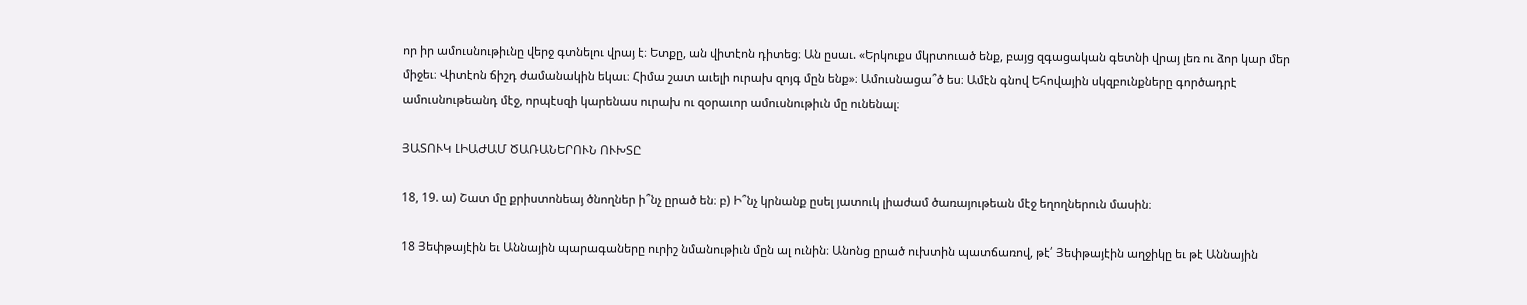որ իր ամուսնութիւնը վերջ գտնելու վրայ է։ Ետքը, ան վիտէոն դիտեց։ Ան ըսաւ. «Երկուքս մկրտուած ենք, բայց զգացական գետնի վրայ լեռ ու ձոր կար մեր միջեւ։ Վիտէոն ճիշդ ժամանակին եկաւ։ Հիմա շատ աւելի ուրախ զոյգ մըն ենք»։ Ամուսնացա՞ծ ես։ Ամէն գնով Եհովային սկզբունքները գործադրէ ամուսնութեանդ մէջ, որպէսզի կարենաս ուրախ ու զօրաւոր ամուսնութիւն մը ունենալ։

ՅԱՏՈՒԿ ԼԻԱԺԱՄ ԾԱՌԱՆԵՐՈՒՆ ՈՒԽՏԸ

18, 19. ա) Շատ մը քրիստոնեայ ծնողներ ի՞նչ ըրած են։ բ) Ի՞նչ կրնանք ըսել յատուկ լիաժամ ծառայութեան մէջ եղողներուն մասին։

18 Յեփթայէին եւ Աննային պարագաները ուրիշ նմանութիւն մըն ալ ունին։ Անոնց ըրած ուխտին պատճառով, թէ՛ Յեփթայէին աղջիկը եւ թէ Աննային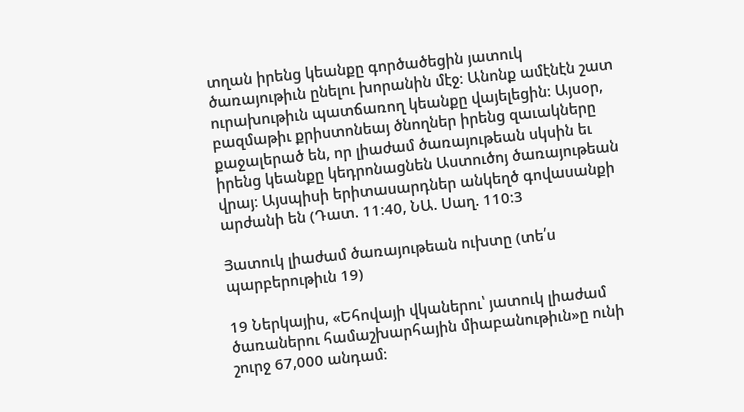տղան իրենց կեանքը գործածեցին յատուկ ծառայութիւն ընելու խորանին մէջ։ Անոնք ամէնէն շատ ուրախութիւն պատճառող կեանքը վայելեցին։ Այսօր, բազմաթիւ քրիստոնեայ ծնողներ իրենց զաւակները քաջալերած են, որ լիաժամ ծառայութեան սկսին եւ իրենց կեանքը կեդրոնացնեն Աստուծոյ ծառայութեան վրայ։ Այսպիսի երիտասարդներ անկեղծ գովասանքի արժանի են (Դատ. 11։40, ՆԱ. Սաղ. 110։3

Յատուկ լիաժամ ծառայութեան ուխտը (տե՛ս պարբերութիւն 19)

19 Ներկայիս, «Եհովայի վկաներու՝ յատուկ լիաժամ ծառաներու համաշխարհային միաբանութիւն»ը ունի շուրջ 67,000 անդամ։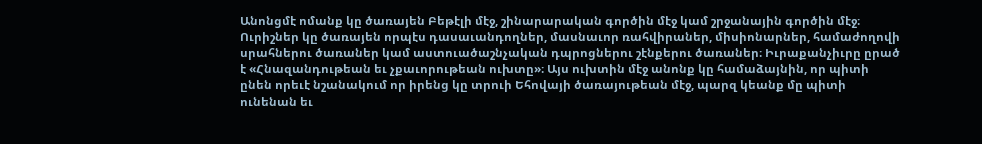Անոնցմէ ոմանք կը ծառայեն Բեթէլի մէջ, շինարարական գործին մէջ կամ շրջանային գործին մէջ։ Ուրիշներ կը ծառայեն որպէս դասաւանդողներ, մասնաւոր ռահվիրաներ, միսիոնարներ, համաժողովի սրահներու ծառաներ կամ աստուածաշնչական դպրոցներու շէնքերու ծառաներ։ Իւրաքանչիւրը ըրած է «Հնազանդութեան եւ չքաւորութեան ուխտը»։ Այս ուխտին մէջ անոնք կը համաձայնին, որ պիտի ընեն որեւէ նշանակում որ իրենց կը տրուի Եհովայի ծառայութեան մէջ, պարզ կեանք մը պիտի ունենան եւ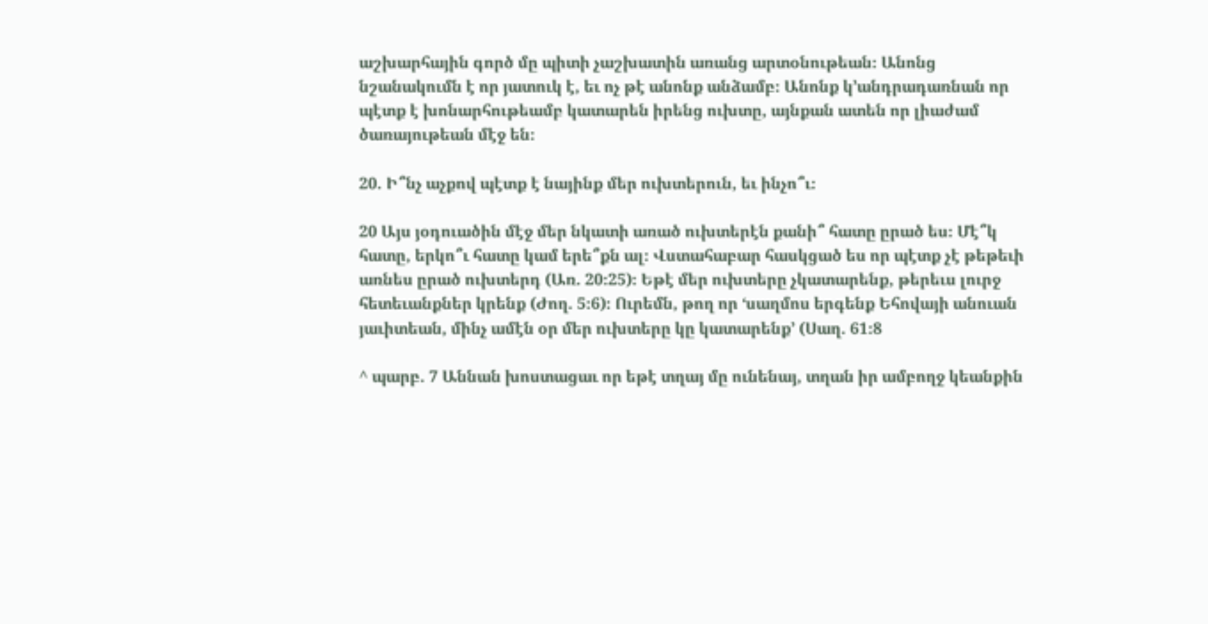աշխարհային գործ մը պիտի չաշխատին առանց արտօնութեան։ Անոնց նշանակումն է որ յատուկ է, եւ ոչ թէ անոնք անձամբ։ Անոնք կ’անդրադառնան որ պէտք է խոնարհութեամբ կատարեն իրենց ուխտը, այնքան ատեն որ լիաժամ ծառայութեան մէջ են։

20. Ի՞նչ աչքով պէտք է նայինք մեր ուխտերուն, եւ ինչո՞ւ։

20 Այս յօդուածին մէջ մեր նկատի առած ուխտերէն քանի՞ հատը ըրած ես։ Մէ՞կ հատը, երկո՞ւ հատը կամ երե՞քն ալ։ Վստահաբար հասկցած ես որ պէտք չէ թեթեւի առնես ըրած ուխտերդ (Առ. 20։25)։ Եթէ մեր ուխտերը չկատարենք, թերեւս լուրջ հետեւանքներ կրենք (Ժող. 5։6)։ Ուրեմն, թող որ ‘սաղմոս երգենք Եհովայի անուան յաւիտեան, մինչ ամէն օր մեր ուխտերը կը կատարենք’ (Սաղ. 61։8

^ պարբ. 7 Աննան խոստացաւ որ եթէ տղայ մը ունենայ, տղան իր ամբողջ կեանքին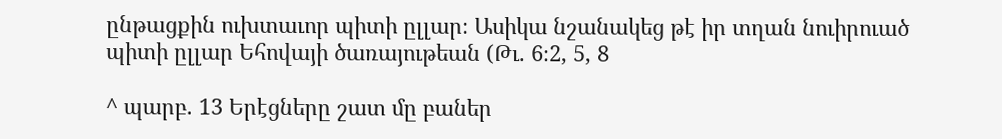ընթացքին ուխտաւոր պիտի ըլլար։ Ասիկա նշանակեց թէ իր տղան նուիրուած պիտի ըլլար Եհովայի ծառայութեան (Թւ. 6։2, 5, 8

^ պարբ. 13 Երէցները շատ մը բաներ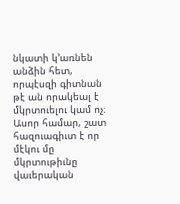նկատի կ’առնեն անձին հետ, որպէսզի գիտնան թէ ան որակեալ է մկրտուելու կամ ոչ։ Ասոր համար, շատ հազուագիւտ է որ մէկու մը մկրտութիւնը վաւերական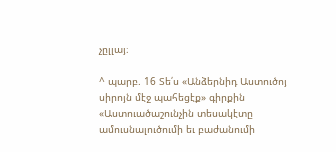չըլլայ։

^ պարբ. 16 Տե՛ս «Անձերնիդ Աստուծոյ սիրոյն մէջ պահեցէք» գիրքին «Աստուածաշունչին տեսակէտը ամուսնալուծումի եւ բաժանումի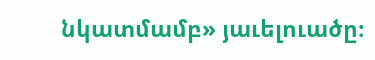նկատմամբ» յաւելուածը։